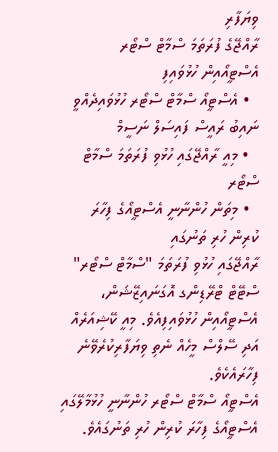ވިޔަފާރި
ރާއްޖޭގެ ފުރަތަމަ ސްމާޓް ސްޓޯރ އެސްޓީއޯއިން ހުޅުވައިފި
  • އެސްޓީއޯ ސްމާޓް ސްޓޯރ ހުޅުވައިދެއްވީ ނައިބު ރައީސް ފައިސަލް ނަސީމް
  • މިއީ ރާއްޖޭގައި ހުޅުވި ފުރަތަމަ ސްމާޓް ސްޓޯރ
  • މިތަން ހުންނާނީ އެސްޓީއޯގެ ފިހާރަ ކުރިން ހުރި ތަނުގައި
ރާއްޖޭގައި ހުޅުވި ފުރަތަމަ "ސްމާޓް ސްޓޯރ" ސްޓޭޓް ޓްރޭޑިންގ އޮގަނައިޒޭޝަން، އެސްޓީއޯއިން ހުޅުވައިފިއެވެ. މިއީ ކޭޝިއަރެއް އަދި ސޭލްސް މީހެއް ނެތި ވިޔަފާރިކުރެވޭނެ ފިހާރައެކެވެ.
އެސްޓީއޯ ސްމާޓް ސްޓޯރ ހުންނާނީ ހުޅުމާލޭގައި އެސްޓީއޯގެ ފިހާރަ ކުރިން ހުރި ތަނުގައެވެ.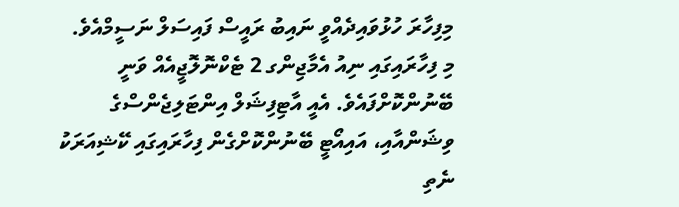މިފިހާރަ ހުޅުވައިދެއްވީ ނައިބު ރައީސް ފައިސަލް ނަސީމްއެވެ.
މި ފިހާރައިގައި ނިއު އެމާޖިންގ 2 ޓެކްނޮލޮޖީއެއް ވަނީ ބޭނުންކޮށްފައެވެ. އެއީ އާޓިފިޝަލް އިންޓަލިޖެންސްގެ ވިޝަންއާއި، އައިއޯޓީ ބޭނުންކޮށްގެން ފިހާރައިގައި ކޭޝިއަރަކު ނެތި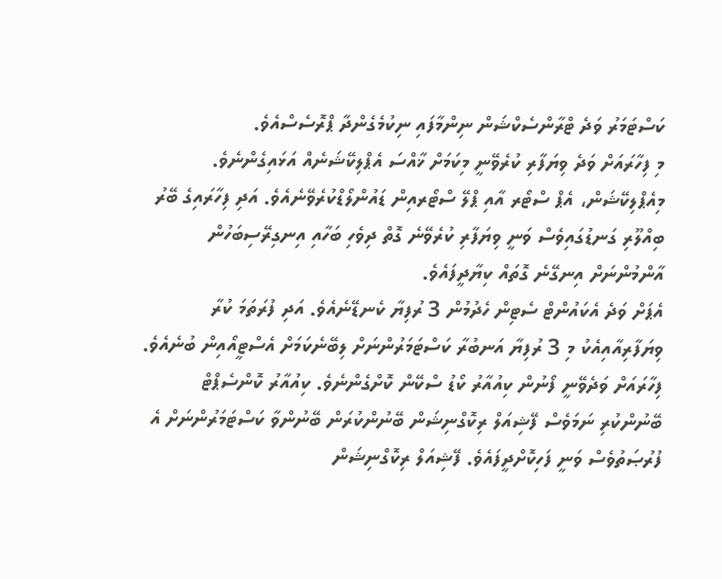ކަސްޓަމަރު ވަދެ ޓްރާންސެކްޝަން ނިންމާފައި ނިކުމެގެންދާ ޕްރޮސެސްއެވެ.
މި ފިހާރައަށް ވަދެ ވިޔަފާރި ކުރެވޭނީ މިކަމަށް ޚާއްސަ އެޕްލިކޭޝަނެއް އަޅައިގެންނެވެ. މިއެޕްލިކޭޝަން، އެޕް ސްޓޯރ އާއި ޕްލޭ ސްޓޯރއިން ޑައުންލޯޑްކުރެވޭނެއެވެ. އަދި ފިހާރައިގެ ބޭރު ބިއްލޫރި ގަނޑުގައިވެސް ވަނީ ވިޔަފާރި ކުރެވޭނެ ގޮތް ދިވެހި ބަހާއި އިނގިރޭސިބަހުން އާންމުންނަށް އިނގޭނެ ގޮތައް ކިޔާދީފައެވެ.
އެޕަށް ވަދެ އެކައުންޓް ސެޓިން ހެދުމުން 3 ރުފިޔާ ކެނޑޭނެއެވެ. އަދި ފުރަތަމަ ކުރާ ވިޔަފާރިއާއިއެކު މި 3 ރުފިޔާ އަނބުރާ ކަސްޓަމަރުންނަށް ލިބޭނެކަމަށް އެސްޓީއޯއިން ބުނެއެވެ.
ފިހާރައަށް ވަދެވޭނީ ފޯނުން ކިއުއާރު ކޯޑު ސްކޭން ކޮށްގެންނެވެ. ކިއުއާރު ކޮންސެޕްޓް ބޭނުންކުރި ނަމަވެސް ފޭޝިއަލް ރިކޮގްނިޝަން ބޭނުންކުރަން ބޭނުންވާ ކަސްޓަމަރުންނަށް އެ ފުރުޞަތުވެސް ވަނީ ފަހިކޮށްދީފައެވެ. ފޭޝިއަލް ރިކޮގްނިޝަން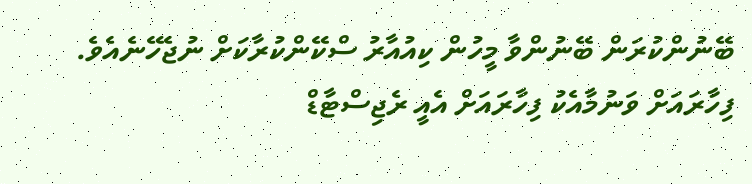ބޭނުންކުރަން ބޭނުންވާ މީހުން ކިއުއާރު ސްކޭންކުރާކަށް ނުޖެހޭނެއެވެ. ފިހާރައަށް ވަނުމާއެކު ފިހާރައަށް އެއީ ރެޖިސްޓާޑް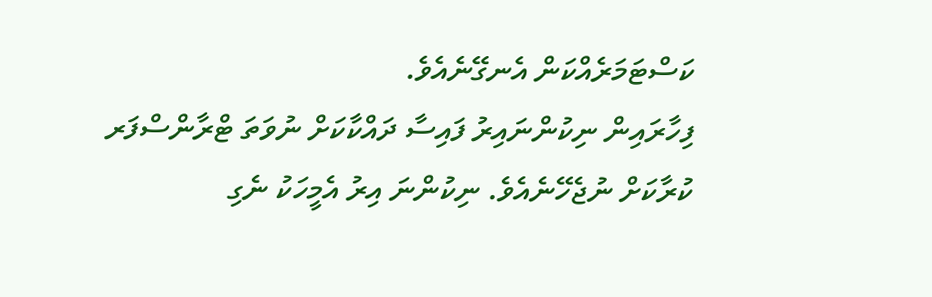ކަސްޓަމަރެއްކަން އެނގޭނެއެވެ.
ފިހާރައިން ނިކުންނައިރު ފައިސާ ދައްކާކަށް ނުވަތަ ޓްރާންސްފަރ ކުރާކަށް ނުޖެހޭނެއެވެ. ނިކުންނަ އިރު އެމީހަކު ނެގި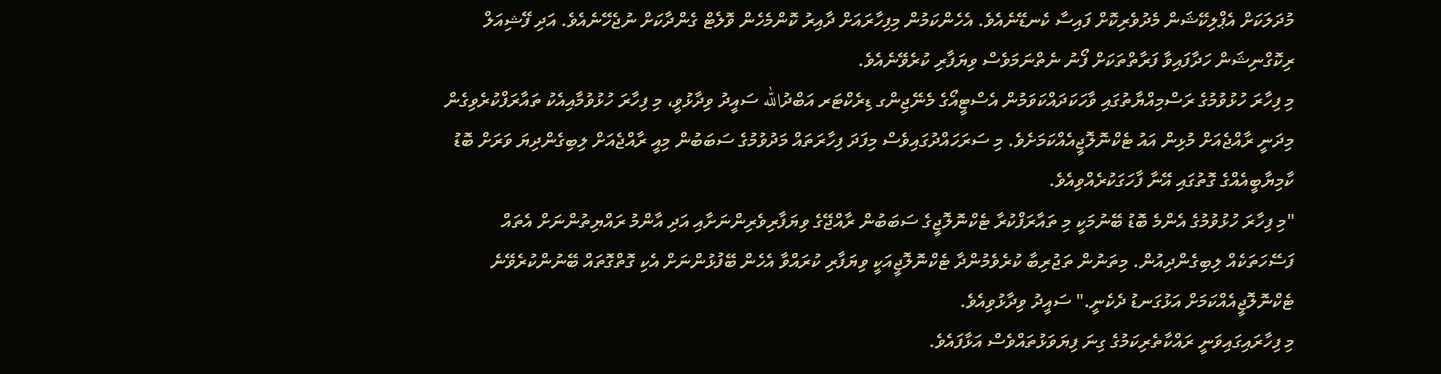މުދަލަކަށް އެޕްލިކޭޝަން މެދުވެރިކޮށް ފައިސާ ކެނޑޭނެއެވެ. އެހެންކަމުން މިފިހާރައަށް ދާއިރު ކޮންމެހެން ވޮލެޓް ގެންދާކަށް ނުޖެހޭނެއެވެ. އަދި ފޭޝިއަލް ރިކޮގްނިޝަން ހަދާފައިވާ ފަރާތްތަކަށް ފޯނު ނެތްނަމަވެސް ވިޔަފާރި ކުރެވޭނެއެވެ.
މި ފިހާރަ ހުޅުވުމުގެ ރަސްމިއްޔާތުގައި ވާހަކަދައްކަވަމުން އެސްޓީއޯގެ މެނޭޖިންގ ޑިރެކްޓަރ އަބްދުالله ސައީދު ވިދާޅުވީ، މި ފިހާރަ ހުޅުވުމާއިއެކު ތައާރަފްކުރެވިގެން މިދަނީ ރާއްޖެއަށް މުޅިން އައު ޓެކްނޮލޮޖީއެއްކަމަށެވެ. މި ސަރަހައްދުގައިވެސް މިފަދަ ފިހާރަތައް މަދުވުމުގެ ސަބަބުން މިއީ ރާއްޖެއަށް ލިބިގެންދިޔަ ވަރަށް ބޮޑު ކާމިޔާބީއެއްގެ ގޮތުގައި އޭނާ ފާހަގަކުރެއްވިއެވެ.
"މި ފިހާރަ ހުޅުވުމުގެ އެންމެ ބޮޑު ބޭނުމަކީ މި ތައާރަފްކުރާ ޓެކްނޮލޮޖީގެ ސަބަބުން ރާއްޖޭގެ ވިޔަފާރިވެރިންނަށާއި އަދި އާންމު ރައްޔިތުންނަށް އެތައް ފަސޭހަތަކެއް ލިބިގެންދިއުން. މިތަނުން ތަޖުރިބާ ކުރެވެމުންދާ ޓެކްނޮލޮޖީއަކީ ވިޔަފާރި ކުރައްވާ އެހެން ބޭފުޅުންނަށް އެކި ގޮތްގޮތައް ބޭނުންކުރެވޭނެ ޓެކްނޮލޮޖީއެއްކަމަށް އަޅުގަނޑު ދެކެނީ." ސައީދު ވިދާޅުވިއެވެ.
މި ފިހާރައިގައިވަނީ ރައްކާތެރިކަމުގެ ގިނަ ފިޔަވަޅުތައްވެސް އަޅާފައެވެ.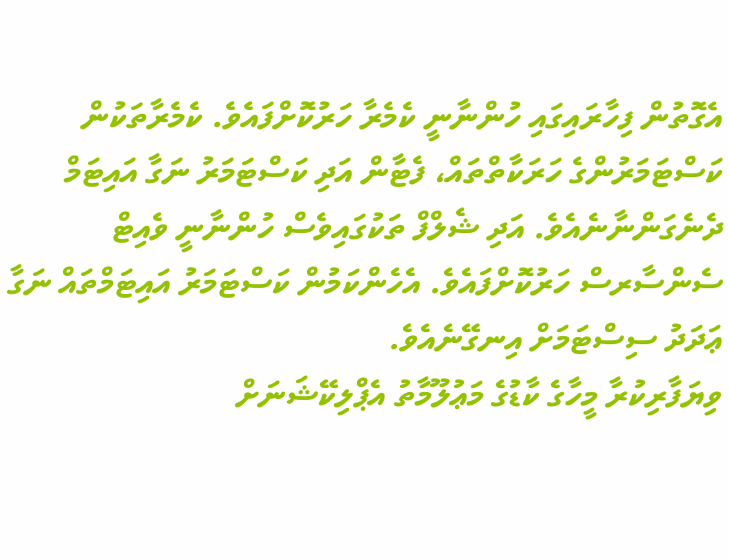އެގޮތުން ފިހާރައިގައި ހުންނާނީ ކެމެރާ ހަރުކޮށްފައެވެ. ކެމެރާތަކުން ކަސްޓަމަރުންގެ ހަރަކާތްތައް، ފެޓާން އަދި ކަސްޓަމަރު ނަގާ އައިޓަމް ދެނެގަންނާނެއެވެ. އަދި ޝެލްފް ތަކުގައިވެސް ހުންނާނީ ވެއިޓް ސެންސާރސް ހަރުކޮށްފައެވެ. އެހެންކަމުން ކަސްޓަމަރު އައިޓަމްތައް ނަގާ ޢަދަދު ސިސްޓަމަށް އިނގޭނެއެވެ.
ވިޔަފާރިކުރާ މީހާގެ ކާޑުގެ މަޢުލޫމާތު އެޕްލިކޭޝަނަށް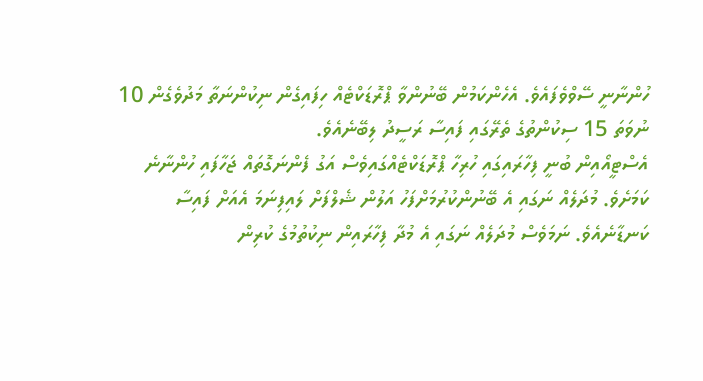ހުންނާނީ ސޭވްވެފައެވެ. އެހެންކަމުން ބޭނުންވާ ޕްރޮޑަކްޓެއް ހިފައިގެން ނިކުންނަތާ މަދުވެގެން 10 ނުވަތަ 15 ސިކުންތުގެ ތެރޭގައި ފައިސާ ރަސީދު ލިބޭނެއެވެ.
އެސްޓީއޯއިން ބުނީ ފިހާރައިގައި ހުރިހާ ޕްރޮޑަކްޓެއްގައިވެސް އަގު ފެންނަގޮތައް ޖަހާފައި ހުންނާނެ ކަމަށެވެ. މުދަލެއް ނަގައި އެ ބޭނުންކުރުމަށްފަހު އަލުން ޝެލްފަށް ލައިފިނަމަ އެއަށް ފައިސާ ކަނޑާނެއެވެ. ނަމަވެސް މުދަލެއް ނަގައި އެ މުދާ ފިހާރައިން ނިކުތުމުގެ ކުރިން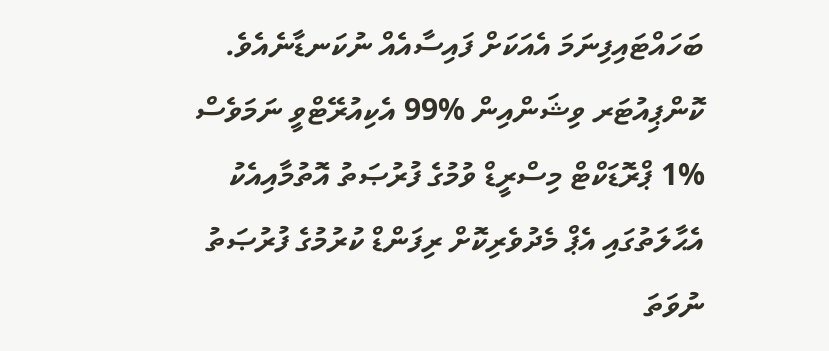ބަހައްޓައިފިނަމަ އެއަކަށް ފައިސާއެއް ނުކަނޑާނެއެވެ.
ކޮންޕިއުޓަރ ވިޝަންއިން %99 އެކިއުރޭޓްވީ ނަމަވެސް %1 ޕްރޮޑަކްޓް މިސްރީޑް ވުމުގެ ފުރުޞަތު އޮތުމާއިއެކު އެޙާލަތުގައި އެޕް މެދުވެރިކޮށް ރިފަންޑް ކުރުމުގެ ފުރުޞަތު ނުވަތަ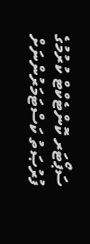ސަޕޯޓަރ ކޮންޓެކްޓް ކުރުމުގެ ފުރުޞަތު ކަސްޓަމަރުންނަށް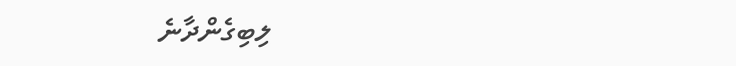ލިބިގެންދާނެ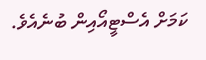ކަމަށް އެސްޓީއޯއިން ބުނެއެވެ.